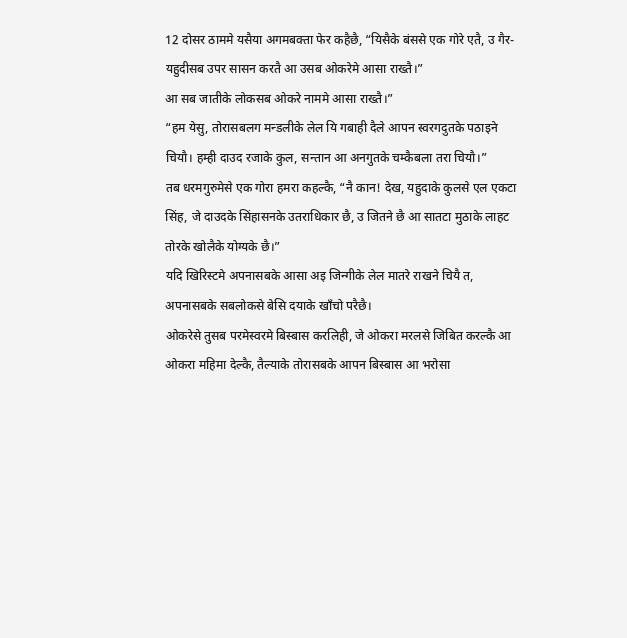12 दोसर ठाममे यसैया अगमबक्ता फेर कहैछै, “यिसैके बंससे एक गोरे एतै, उ गैर-यहुदीसब उपर सासन करतै आ उसब ओकरेमे आसा राख्तै।”
आ सब जातीके लोकसब ओकरे नाममे आसा राख्तै।”
“हम येसु, तोरासबलग मन्डलीके लेल यि गबाही दैले आपन स्वरगदुतके पठाइने चियौ। हम्ही दाउद रजाके कुल, सन्तान आ अनगुतके चम्कैबला तरा चियौ।”
तब धरमगुरुमेसे एक गोरा हमरा कहल्कै, “नै कान! देख, यहुदाके कुलसे एल एकटा सिंह, जे दाउदके सिंहासनके उतराधिकार छै, उ जितने छै आ सातटा मुठाके लाहट तोरके खोलैके योग्यके छै।”
यदि खिरिस्टमे अपनासबके आसा अइ जिन्गीके लेल मातरे राखने चियै त, अपनासबके सबलोकसे बेसि दयाके खाँचो परैछै।
ओकरेसे तुसब परमेस्वरमे बिस्बास करलिही, जे ओकरा मरलसे जिबित करल्कै आ ओकरा महिमा देल्कै, तैल्याके तोरासबके आपन बिस्बास आ भरोसा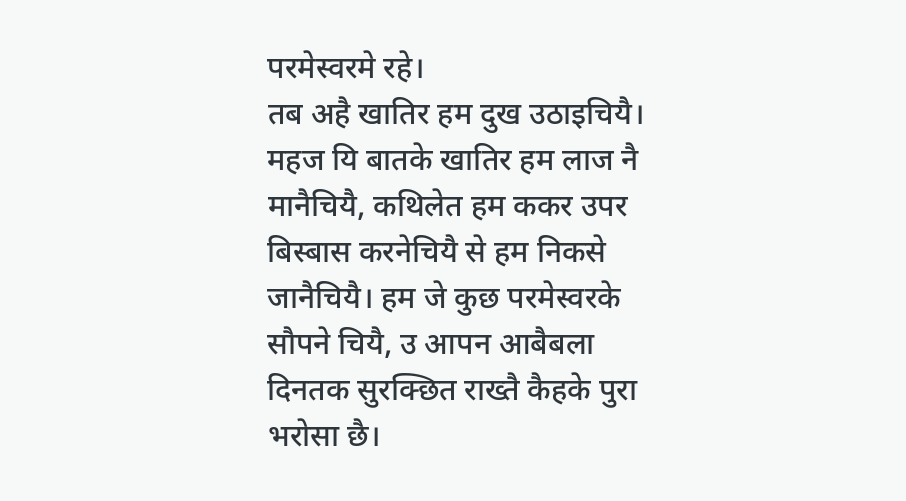परमेस्वरमे रहे।
तब अहै खातिर हम दुख उठाइचियै। महज यि बातके खातिर हम लाज नै मानैचियै, कथिलेत हम ककर उपर बिस्बास करनेचियै से हम निकसे जानैचियै। हम जे कुछ परमेस्वरके सौपने चियै, उ आपन आबैबला दिनतक सुरक्छित राख्तै कैहके पुरा भरोसा छै।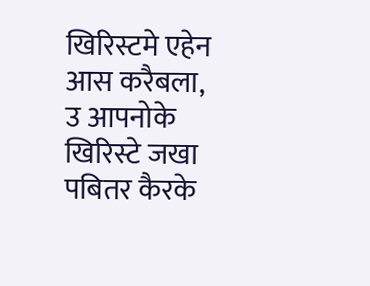खिरिस्टमे एहेन आस करैबला, उ आपनोके खिरिस्टे जखा पबितर कैरके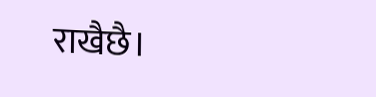राखैछै।